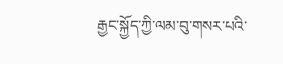རྒྱང་སྐྱོད་ཀྱི་ལམ་བུ་གསར་པའི་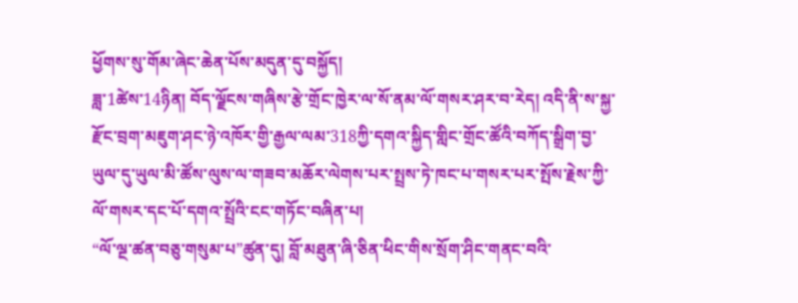ཕྱོགས་སུ་གོམ་ཞེང་ཆེན་པོས་མདུན་དུ་བསྐྱོད།
ཟླ་1ཚེས་14ཉིན། བོད་ལྗོངས་གཞིས་རྩེ་གྲོང་ཁྱེར་ལ་སོ་ནམ་ལོ་གསར་ཤར་བ་རེད། འདི་ནི་ས་སྐྱ་རྫོང་བྲག་མཇུག་ཤང་ཉེ་འཁོར་གྱི་རྒྱལ་ལམ་318ཀྱི་དགའ་སྐྱིད་གླིང་གྲོང་ཚོའི་བཀོད་སྒྲིག་བྱ་ཡུལ་དུ་ཡུལ་མི་ཚོས་ལུས་ལ་གཟབ་མཆོར་ལེགས་པར་སྤྲས་ཏེ་ཁང་པ་གསར་པར་སྤོས་རྗེས་ཀྱི་ལོ་གསར་དང་པོ་དགའ་སྤྲོའི་ངང་གཏོང་བཞིན་པ།
“ལོ་ལྔ་ཚན་བཅུ་གསུམ་པ”ཚུན་དུ། བློ་མཐུན་ཞི་ཅིན་ཕིང་གིས་སྲོག་ཤིང་གནང་བའི་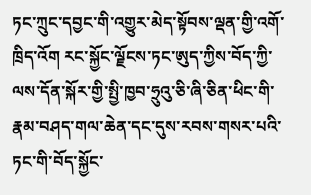ཏང་ཀྲུང་དབྱང་གི་འགྱུར་མེད་སྟོབས་ལྡན་གྱི་འགོ་ཁྲིད་འོག རང་སྐྱོང་ལྗོངས་ཏང་ཨུད་ཀྱིས་བོད་ཀྱི་ལས་དོན་སྐོར་གྱི་སྤྱི་ཁྱབ་ཧྲུའུ་ཅི་ཞི་ཅིན་ཕིང་གི་རྣམ་བཤད་གལ་ཆེན་དང་དུས་རབས་གསར་པའི་ཏང་གི་བོད་སྐྱོང་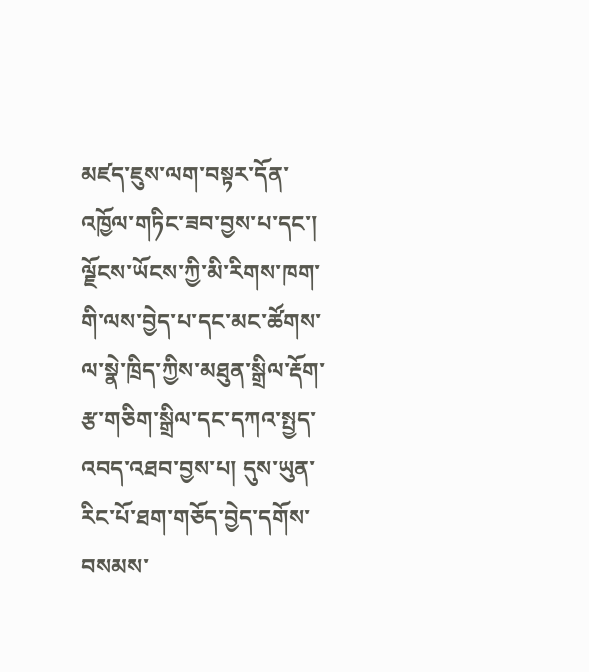མཛད་ཇུས་ལག་བསྟར་དོན་འཁྱོལ་གཏིང་ཟབ་བྱས་པ་དང་། ལྗོངས་ཡོངས་ཀྱི་མི་རིགས་ཁག་གི་ལས་བྱེད་པ་དང་མང་ཚོགས་ལ་སྣེ་ཁྲིད་ཀྱིས་མཐུན་སྒྲིལ་རྡོག་རྩ་གཅིག་སྒྲིལ་དང་དཀའ་སྤྱད་འབད་འཐབ་བྱས་པ། དུས་ཡུན་རིང་པོ་ཐག་གཅོད་བྱེད་དགོས་བསམས་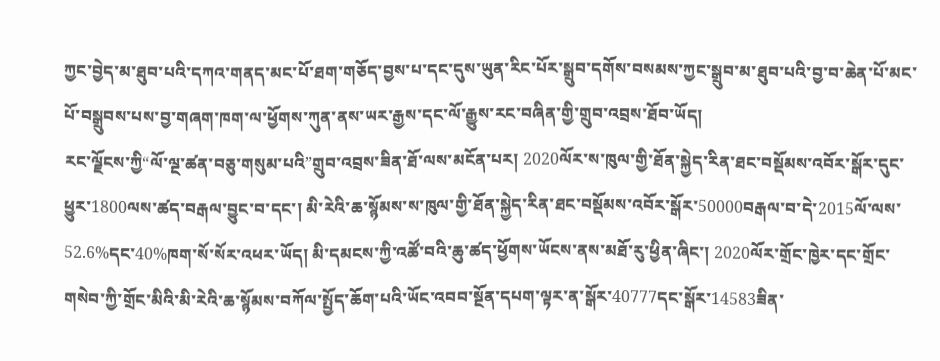ཀྱང་བྱེད་མ་ཐུབ་པའི་དཀའ་གནད་མང་པོ་ཐག་གཅོད་བྱས་པ་དང་དུས་ཡུན་རིང་པོར་སྒྲུབ་དགོས་བསམས་ཀྱང་སྒྲུབ་མ་ཐུབ་པའི་བྱ་བ་ཆེན་པོ་མང་པོ་བསྒྲུབས་པས་བྱ་གཞག་ཁག་ལ་ཕྱོགས་ཀུན་ནས་ཡར་རྒྱས་དང་ལོ་རྒྱུས་རང་བཞིན་གྱི་གྲུབ་འབྲས་ཐོབ་ཡོད།
རང་ལྗོངས་ཀྱི“ལོ་ལྔ་ཚན་བཅུ་གསུམ་པའི”གྲུབ་འབྲས་ཟིན་ཐོ་ལས་མངོན་པར། 2020ལོར་ས་ཁུལ་གྱི་ཐོན་སྐྱེད་རིན་ཐང་བསྡོམས་འབོར་སྒོར་དུང་ཕྱུར་1800ལས་ཚད་བརྒལ་བྱུང་བ་དང་། མི་རེའི་ཆ་སྙོམས་ས་ཁུལ་གྱི་ཐོན་སྐྱེད་རིན་ཐང་བསྡོམས་འབོར་སྒོར་50000བརྒལ་བ་དེ་2015ལོ་ལས་52.6%དང་40%ཁག་སོ་སོར་འཕར་ཡོད། མི་དམངས་ཀྱི་འཚོ་བའི་ཆུ་ཚད་ཕྱོགས་ཡོངས་ནས་མཐོ་རུ་ཕྱིན་ཞིང་། 2020ལོར་གྲོང་ཁྱེར་དང་གྲོང་གསེབ་ཀྱི་གྲོང་མིའི་མི་རེའི་ཆ་སྙོམས་བཀོལ་སྤྱོད་ཆོག་པའི་ཡོང་འབབ་སྔོན་དཔག་ལྟར་ན་སྒོར་40777དང་སྒོར་14583ཟིན་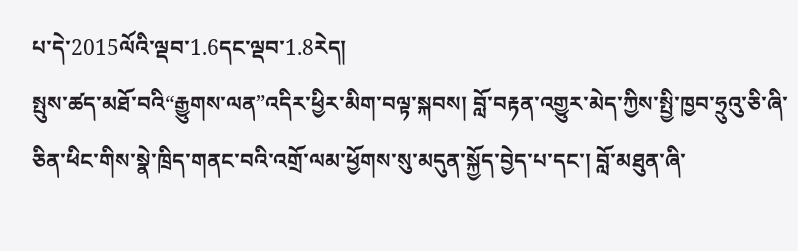པ་དེ་2015ལོའི་ལྡབ་1.6དང་ལྡབ་1.8རེད།
སྤུས་ཚད་མཐོ་བའི“རྒྱུགས་ལན”འདིར་ཕྱིར་མིག་བལྟ་སྐབས། བློ་བརྟན་འགྱུར་མེད་ཀྱིས་སྤྱི་ཁྱབ་ཧྲུའུ་ཅི་ཞི་ཅིན་ཕིང་གིས་སྣེ་ཁྲིད་གནང་བའི་འགྲོ་ལམ་ཕྱོགས་སུ་མདུན་སྐྱོད་བྱེད་པ་དང་། བློ་མཐུན་ཞི་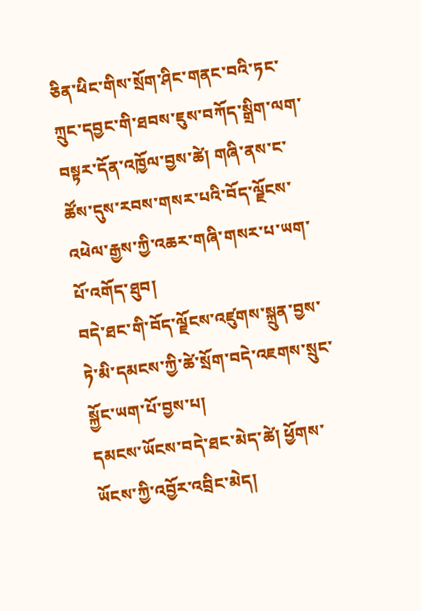ཅིན་ཕིང་གིས་སྲོག་ཤིང་གནང་བའི་ཏང་ཀྲུང་དབྱང་གི་ཐབས་ཇུས་བཀོད་སྒྲིག་ལག་བསྟར་དོན་འཁྱོལ་བྱས་ཚེ། གཞི་ནས་ང་ཚོས་དུས་རབས་གསར་པའི་བོད་ལྗོངས་འཕེལ་རྒྱས་ཀྱི་འཆར་གཞི་གསར་པ་ཡག་པོ་འགོད་ཐུབ།
བདེ་ཐང་གི་བོད་ལྗོངས་འཛུགས་སྐྲུན་བྱས་ཏེ་མི་དམངས་ཀྱི་ཚེ་སྲོག་བདེ་འཇགས་སྲུང་སྐྱོང་ཡག་པོ་བྱས་པ།
དམངས་ཡོངས་བདེ་ཐང་མེད་ཚེ། ཕྱོགས་ཡོངས་ཀྱི་འབྱོར་འབྲིང་མེད།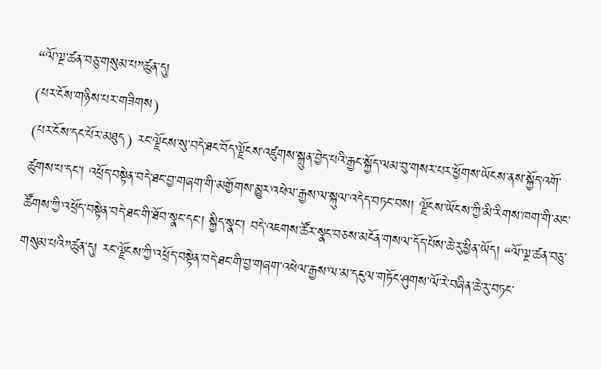“ལོ་ལྔ་ཚན་བཅུ་གསུམ་པ”ཚུན་དུ།
(པར་ངོས་གཉིས་པར་གཟིགས)
(པར་ངོས་དང་པོར་མཐུད) རང་ལྗོངས་སུ་བདེ་ཐང་བོད་ལྗོངས་འཛུགས་སྐྲུན་བྱེད་པའི་རྒྱང་སྐྱོད་ལམ་བུ་གསར་པར་ཕྱོགས་ཡོངས་ནས་སྐྱོད་འགོ་ཚུགས་པ་དང་། འཕྲོད་བསྟེན་བདེ་ཐང་བྱ་གཞག་གི་མགྱོགས་མྱུར་འཕེལ་རྒྱས་ལ་སྐུལ་འདེད་བཏང་བས། ལྗོངས་ཡོངས་ཀྱི་མི་རིགས་ཁག་གི་མང་ཚོགས་ཀྱི་འཕྲོད་བསྟེན་བདེ་ཐང་གི་ཐོབ་སྣང་དང་། སྐྱིད་སྣང་། བདེ་འཇགས་ཚོར་སྣང་བཅས་མངོན་གསལ་དོད་པོས་ཆེ་རུ་ཕྱིན་ཡོད། “ལོ་ལྔ་ཚན་བཅུ་གསུམ་པའི”ཚུན་དུ། རང་ལྗོངས་ཀྱི་འཕྲོད་བསྟེན་བདེ་ཐང་གི་བྱ་གཞག་འཕེལ་རྒྱས་ལ་མ་དངུལ་གཏོང་ཤུགས་ལོ་རེ་བཞིན་ཆེ་རུ་བཏང་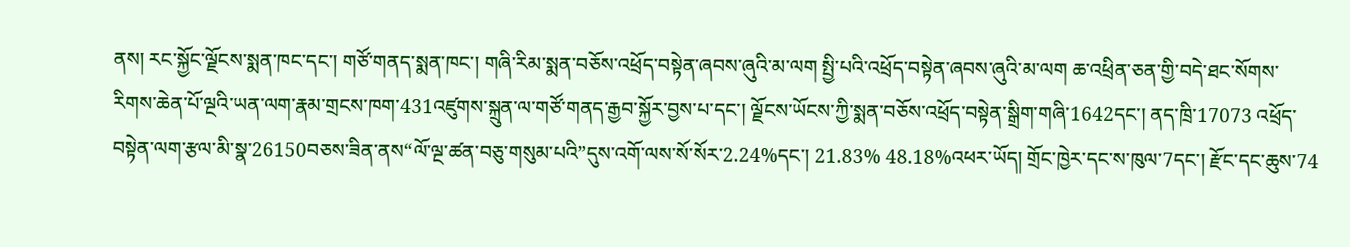ནས། རང་སྐྱོང་ལྗོངས་སྨན་ཁང་དང་། གཙོ་གནད་སྨན་ཁང་། གཞི་རིམ་སྨན་བཅོས་འཕྲོད་བསྟེན་ཞབས་ཞུའི་མ་ལག སྤྱི་པའི་འཕྲོད་བསྟེན་ཞབས་ཞུའི་མ་ལག ཆ་འཕྲིན་ཅན་གྱི་བདེ་ཐང་སོགས་རིགས་ཆེན་པོ་ལྔའི་ཡན་ལག་རྣམ་གྲངས་ཁག་431འཛུགས་སྐྲུན་ལ་གཙོ་གནད་རྒྱབ་སྐྱོར་བྱས་པ་དང་། ལྗོངས་ཡོངས་ཀྱི་སྨན་བཅོས་འཕྲོད་བསྟེན་སྒྲིག་གཞི་1642དང་། ནད་ཁྲི་17073 འཕྲོད་བསྟེན་ལག་རྩལ་མི་སྣ་26150བཅས་ཟིན་ནས“ལོ་ལྔ་ཚན་བཅུ་གསུམ་པའི”དུས་འགོ་ལས་སོ་སོར་2.24%དང་། 21.83% 48.18%འཕར་ཡོད། གྲོང་ཁྱེར་དང་ས་ཁུལ་7དང་། རྫོང་དང་ཆུས་74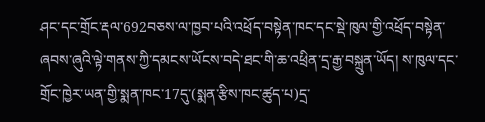ཤང་དང་གྲོང་རྡལ་692བཅས་ལ་ཁྱབ་པའི་འཕྲོད་བསྟེན་ཁང་དང་སྡེ་ཁུལ་གྱི་འཕྲོད་བསྟེན་ཞབས་ཞུའི་ལྟེ་གནས་ཀྱི་དམངས་ཡོངས་བདེ་ཐང་གི་ཆ་འཕྲིན་དྲ་རྒྱ་བསྐྲུན་ཡོད། ས་ཁུལ་དང་གྲོང་ཁྱེར་ཡན་གྱི་སྨན་ཁང་17དུ་(སྨན་རྩིས་ཁང་ཚུད་པ)དྲ་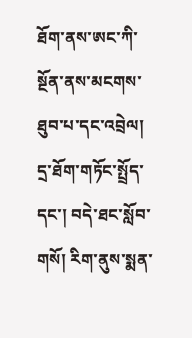ཐོག་ནས་ཨང་ཀི་སྔོན་ནས་མངགས་ཐུབ་པ་དང་འབྲེལ། དྲ་ཐོག་གཏོང་སྤྲོད་དང་། བདེ་ཐང་སློབ་གསོ། རིག་ནུས་སྨན་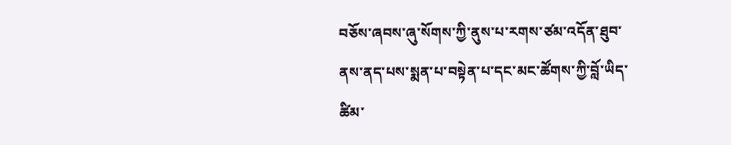བཅོས་ཞབས་ཞུ་སོགས་ཀྱི་ནུས་པ་རགས་ཙམ་འདོན་ཐུབ་ནས་ནད་པས་སྨན་པ་བསྟེན་པ་དང་མང་ཚོགས་ཀྱི་བློ་ཡིད་ཚིམ་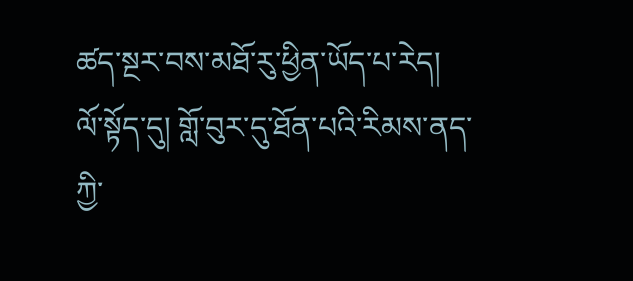ཚད་སྔར་བས་མཐོ་རུ་ཕྱིན་ཡོད་པ་རེད།
ལོ་སྟོད་དུ། གློ་བུར་དུ་ཐོན་པའི་རིམས་ནད་ཀྱི་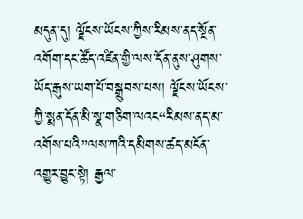མདུན་དུ། ལྗོངས་ཡོངས་ཀྱིས་རིམས་ནད་སྔོན་འགོག་དང་ཚོད་འཛིན་གྱི་ལས་དོན་ནུས་ཤུགས་ཡོད་རྒུས་ཡག་པོ་བསྒྲུབས་པས། ལྗོངས་ཡོངས་ཀྱི་སྨན་དོན་མི་སྣ་གཅིག་ལའང“རིམས་ནད་མ་འགོས་པའི”ལས་ཀའི་དམིགས་ཚད་མངོན་འགྱུར་བྱུང་སྟེ། རྒྱལ་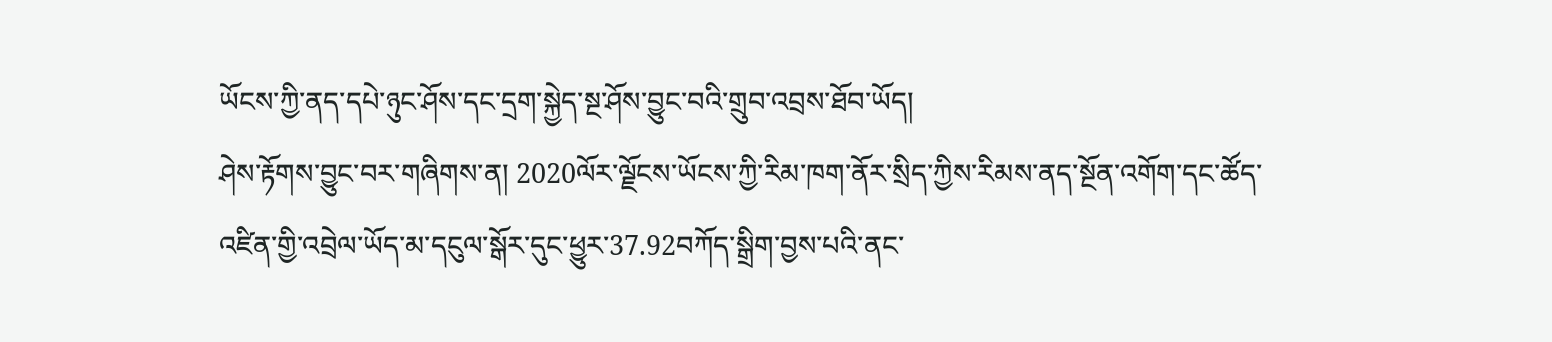ཡོངས་ཀྱི་ནད་དཔེ་ཉུང་ཤོས་དང་དྲག་སྐྱེད་སྔ་ཤོས་བྱུང་བའི་གྲུབ་འབྲས་ཐོབ་ཡོད།
ཤེས་རྟོགས་བྱུང་བར་གཞིགས་ན། 2020ལོར་ལྗོངས་ཡོངས་ཀྱི་རིམ་ཁག་ནོར་སྲིད་ཀྱིས་རིམས་ནད་སྔོན་འགོག་དང་ཚོད་འཛིན་གྱི་འབྲེལ་ཡོད་མ་དངུལ་སྒོར་དུང་ཕྱུར་37.92བཀོད་སྒྲིག་བྱས་པའི་ནང་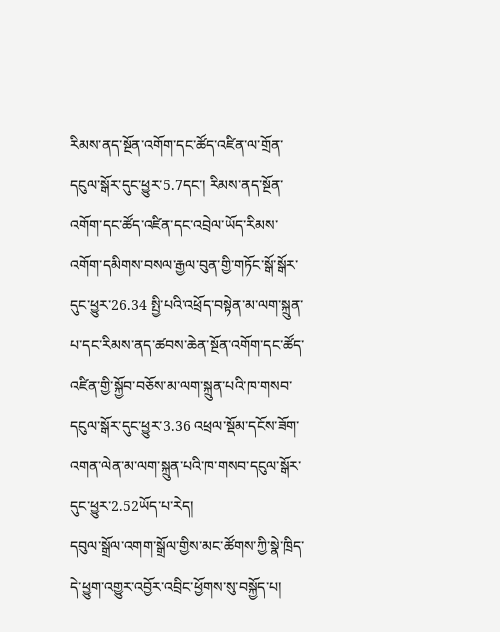རིམས་ནད་སྔོན་འགོག་དང་ཚོད་འཛིན་ལ་གྲོན་དངུལ་སྒོར་དུང་ཕྱུར་5.7དང་། རིམས་ནད་སྔོན་འགོག་དང་ཚོད་འཛིན་དང་འབྲེལ་ཡོད་རིམས་འགོག་དམིགས་བསལ་རྒྱལ་བུན་གྱི་གཏོང་སྒོ་སྒོར་དུང་ཕྱུར་26.34 སྤྱི་པའི་འཕྲོད་བསྟེན་མ་ལག་སྐྲུན་པ་དང་རིམས་ནད་ཚབས་ཆེན་སྔོན་འགོག་དང་ཚོད་འཛིན་གྱི་སྐྱོབ་བཅོས་མ་ལག་སྐྲུན་པའི་ཁ་གསབ་དངུལ་སྒོར་དུང་ཕྱུར་3.36 འཕྲལ་སྡོམ་དངོས་ཟོག་འགན་ལེན་མ་ལག་སྐྲུན་པའི་ཁ་གསབ་དངུལ་སྒོར་དུང་ཕྱུར་2.52ཡོད་པ་རེད།
དབུལ་སྒྲོལ་འགག་སྒྲོལ་གྱིས་མང་ཚོགས་ཀྱི་སྣེ་ཁྲིད་དེ་ཕྱུག་འགྱུར་འབྱོར་འབྲིང་ཕྱོགས་སུ་བསྐྱོད་པ།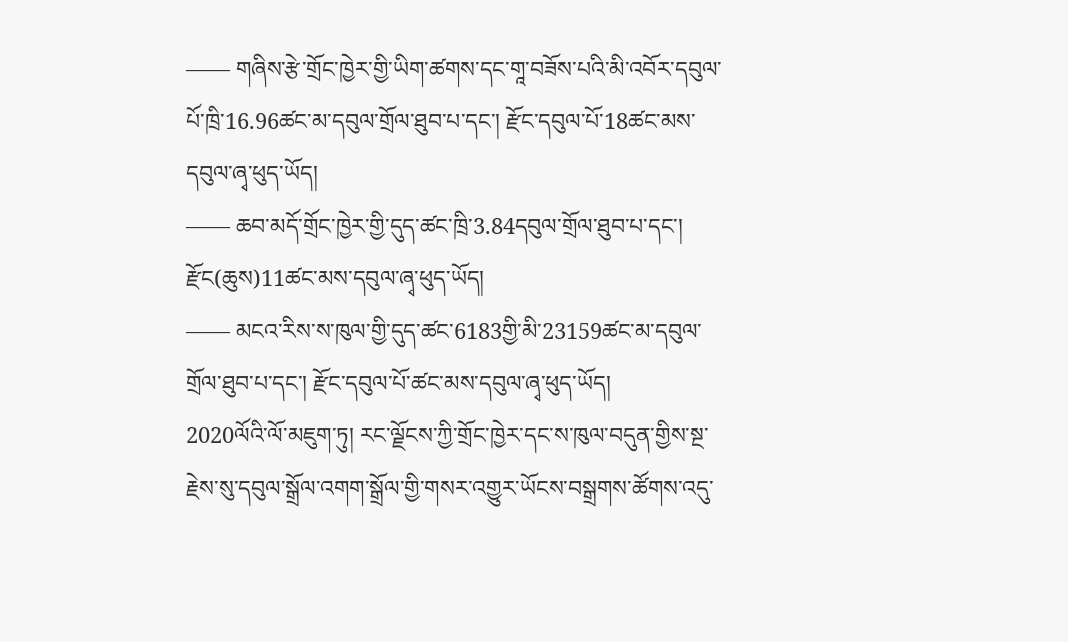—— གཞིས་རྩེ་གྲོང་ཁྱེར་གྱི་ཡིག་ཚགས་དང་གཱ་བཟོས་པའི་མི་འབོར་དབུལ་པོ་ཁྲི་16.96ཚང་མ་དབུལ་གྲོལ་ཐུབ་པ་དང་། རྫོང་དབུལ་པོ་18ཚང་མས་དབུལ་ཞྭ་ཕུད་ཡོད།
—— ཆབ་མདོ་གྲོང་ཁྱེར་གྱི་དུད་ཚང་ཁྲི་3.84དབུལ་གྲོལ་ཐུབ་པ་དང་། རྫོང(ཆུས)11ཚང་མས་དབུལ་ཞྭ་ཕུད་ཡོད།
—— མངའ་རིས་ས་ཁུལ་གྱི་དུད་ཚང་6183གྱི་མི་23159ཚང་མ་དབུལ་གྲོལ་ཐུབ་པ་དང་། རྫོང་དབུལ་པོ་ཚང་མས་དབུལ་ཞྭ་ཕུད་ཡོད།
2020ལོའི་ལོ་མཇུག་ཏུ། རང་ལྗོངས་ཀྱི་གྲོང་ཁྱེར་དང་ས་ཁུལ་བདུན་གྱིས་སྔ་རྗེས་སུ་དབུལ་སྒྲོལ་འགག་སྒྲོལ་གྱི་གསར་འགྱུར་ཡོངས་བསྒྲགས་ཚོགས་འདུ་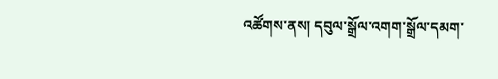འཚོགས་ནས། དབུལ་སྒྲོལ་འགག་སྒྲོལ་དམག་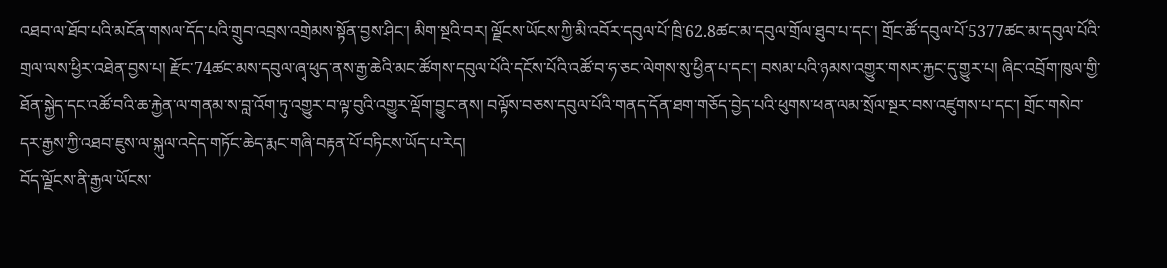འཐབ་ལ་ཐོབ་པའི་མངོན་གསལ་དོད་པའི་གྲུབ་འབྲས་འགྲེམས་སྟོན་བྱས་ཤིང་། མིག་སྔའི་བར། ལྗོངས་ཡོངས་ཀྱི་མི་འབོར་དབུལ་པོ་ཁྲི་62.8ཚང་མ་དབུལ་གྲོལ་ཐུབ་པ་དང་། གྲོང་ཚོ་དབུལ་པོ་5377ཚང་མ་དབུལ་པོའི་གྲལ་ལས་ཕྱིར་འཐེན་བྱས་པ། རྫོང་74ཚང་མས་དབུལ་ཞྭ་ཕུད་ནས་རྒྱ་ཆེའི་མང་ཚོགས་དབུལ་པོའི་དངོས་པོའི་འཚོ་བ་ཧ་ཅང་ལེགས་སུ་ཕྱིན་པ་དང་། བསམ་པའི་ཉམས་འགྱུར་གསར་རྐྱང་དུ་གྱུར་པ། ཞིང་འབྲོག་ཁུལ་གྱི་ཐོན་སྐྱེད་དང་འཚོ་བའི་ཆ་རྐྱེན་ལ་གནམ་ས་བླ་འོག་ཏུ་འགྱུར་བ་ལྟ་བུའི་འགྱུར་ལྡོག་བྱུང་ནས། བལྟོས་བཅས་དབུལ་པོའི་གནད་དོན་ཐག་གཅོད་བྱེད་པའི་ཕུགས་ཕན་ལམ་སྲོལ་སྔར་བས་འཛུགས་པ་དང་། གྲོང་གསེབ་དར་རྒྱས་ཀྱི་འཐབ་ཇུས་ལ་སྐུལ་འདེད་གཏོང་ཆེད་རྨང་གཞི་བརྟན་པོ་བཏིངས་ཡོད་པ་རེད།
བོད་ལྗོངས་ནི་རྒྱལ་ཡོངས་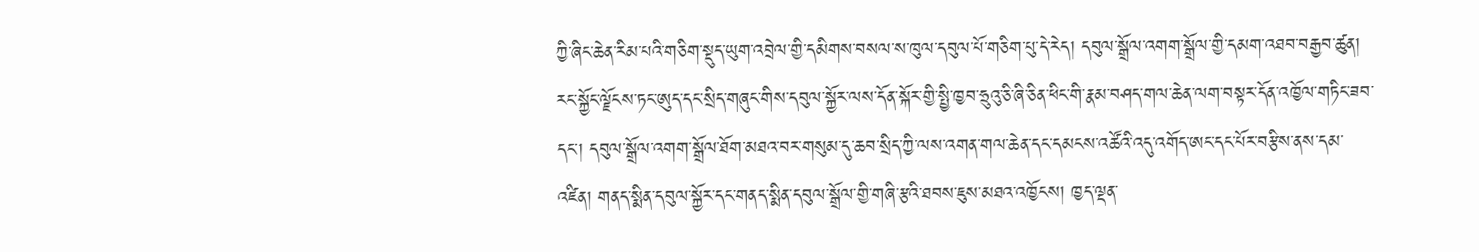ཀྱི་ཞིང་ཆེན་རིམ་པའི་གཅིག་སྡུད་ཡུག་འབྲེལ་གྱི་དམིགས་བསལ་ས་ཁུལ་དབུལ་པོ་གཅིག་པུ་དེ་རེད། དབུལ་སྒྲོལ་འགག་སྒྲོལ་གྱི་དམག་འཐབ་བརྒྱབ་ཚུན། རང་སྐྱོང་ལྗོངས་ཏང་ཨུད་དང་སྲིད་གཞུང་གིས་དབུལ་སྐྱོར་ལས་དོན་སྐོར་གྱི་སྤྱི་ཁྱབ་ཧྲུའུ་ཅི་ཞི་ཅིན་ཕིང་གི་རྣམ་བཤད་གལ་ཆེན་ལག་བསྟར་དོན་འཁྱོལ་གཏིང་ཟབ་དང་། དབུལ་སྒྲོལ་འགག་སྒྲོལ་ཐོག་མཐའ་བར་གསུམ་དུ་ཆབ་སྲིད་ཀྱི་ལས་འགན་གལ་ཆེན་དང་དམངས་འཚོའི་འདུ་འགོད་ཨང་དང་པོར་བརྩིས་ནས་དམ་འཛིན། གནད་སྨིན་དབུལ་སྐྱོར་དང་གནད་སྨིན་དབུལ་སྒྲོལ་གྱི་གཞི་རྩའི་ཐབས་ཇུས་མཐའ་འཁྱོངས། ཁྱད་ལྡན་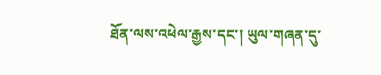ཐོན་ལས་འཕེལ་རྒྱས་དང་། ཡུལ་གཞན་དུ་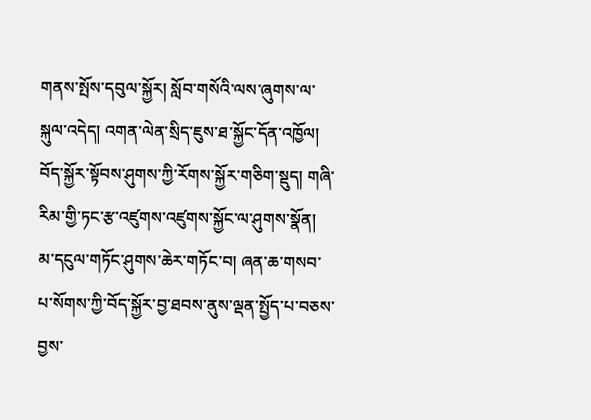གནས་སྤོས་དབུལ་སྐྱོར། སློབ་གསོའི་ལས་ཞུགས་ལ་སྐུལ་འདེད། འགན་ལེན་སྲིད་ཇུས་ཐ་སྐྱོང་དོན་འཁྱོལ། བོད་སྐྱོར་སྟོབས་ཤུགས་ཀྱི་རོགས་སྐྱོར་གཅིག་སྡུད། གཞི་རིམ་གྱི་ཏང་རྩ་འཛུགས་འཛུགས་སྐྱོང་ལ་ཤུགས་སྣོན། མ་དངུལ་གཏོང་ཤུགས་ཆེར་གཏོང་བ། ཞན་ཆ་གསབ་པ་སོགས་ཀྱི་བོད་སྐྱོར་བྱ་ཐབས་ནུས་ལྡན་སྤྱོད་པ་བཅས་བྱས་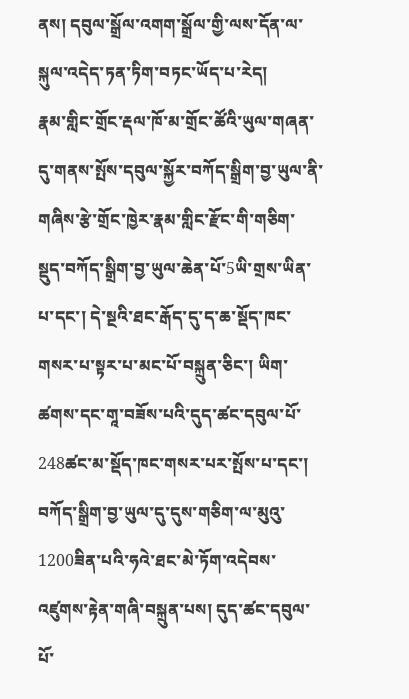ནས། དབུལ་སྒྲོལ་འགག་སྒྲོལ་གྱི་ལས་དོན་ལ་སྐུལ་འདེད་ཏན་ཏིག་བཏང་ཡོད་པ་རེད།
རྣམ་གླིང་གྲོང་རྡལ་ཁོ་མ་གྲོང་ཚོའི་ཡུལ་གཞན་དུ་གནས་སྤོས་དབུལ་སྐྱོར་བཀོད་སྒྲིག་བྱ་ཡུལ་ནི་གཞིས་རྩེ་གྲོང་ཁྱེར་རྣམ་གླིང་རྫོང་གི་གཅིག་སྡུད་བཀོད་སྒྲིག་བྱ་ཡུལ་ཆེན་པོ་5ཡི་གྲས་ཡིན་པ་དང་། དེ་སྔའི་ཐང་རྒོད་དུ་ད་ཆ་སྡོད་ཁང་གསར་པ་སྟར་པ་མང་པོ་བསྐྲུན་ཅིང་། ཡིག་ཚགས་དང་གཱ་བཟོས་པའི་དུད་ཚང་དབུལ་པོ་248ཚང་མ་སྡོད་ཁང་གསར་པར་སྤོས་པ་དང་། བཀོད་སྒྲིག་བྱ་ཡུལ་དུ་དུས་གཅིག་ལ་མུའུ་1200ཟིན་པའི་ཧའེ་ཐང་མེ་ཏོག་འདེབས་འཛུགས་རྟེན་གཞི་བསྐྲུན་པས། དུད་ཚང་དབུལ་པོ་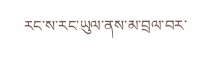རང་ས་རང་ཡུལ་ནས་མ་བྲལ་བར་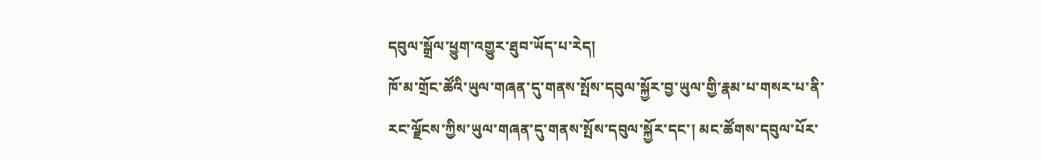དབུལ་སྒྲོལ་ཕྱུག་འགྱུར་ཐུབ་ཡོད་པ་རེད།
ཁོ་མ་གྲོང་ཚོའི་ཡུལ་གཞན་དུ་གནས་སྤོས་དབུལ་སྐྱོར་བྱ་ཡུལ་གྱི་རྣམ་པ་གསར་པ་ནི་རང་ལྗོངས་ཀྱིས་ཡུལ་གཞན་དུ་གནས་སྤོས་དབུལ་སྐྱོར་དང་། མང་ཚོགས་དབུལ་པོར་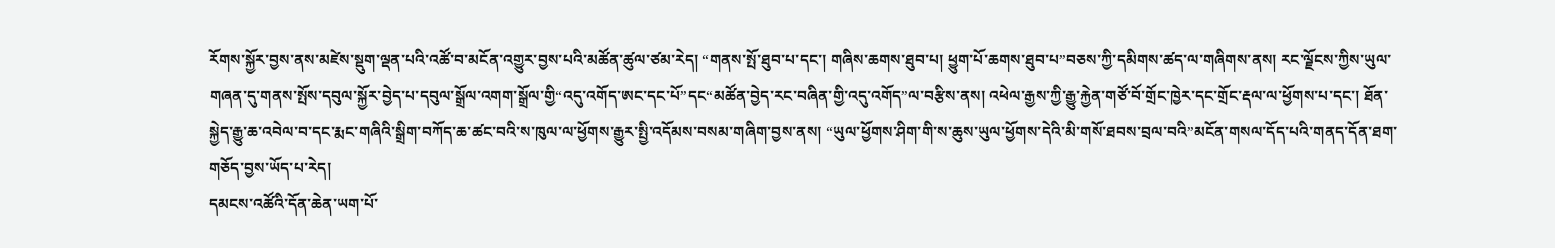རོགས་སྐྱོར་བྱས་ནས་མཛེས་སྡུག་ལྡན་པའི་འཚོ་བ་མངོན་འགྱུར་བྱས་པའི་མཚོན་ཚུལ་ཙམ་རེད། “གནས་སྤོ་ཐུབ་པ་དང་། གཞིས་ཆགས་ཐུབ་པ། ཕྱུག་པོ་ཆགས་ཐུབ་པ”བཅས་ཀྱི་དམིགས་ཚད་ལ་གཞིགས་ནས། རང་ལྗོངས་ཀྱིས་ཡུལ་གཞན་དུ་གནས་སྤོས་དབུལ་སྐྱོར་བྱེད་པ་དབུལ་སྒྲོལ་འགག་སྒྲོལ་གྱི“འདུ་འགོད་ཨང་དང་པོ”དང“མཚོན་བྱེད་རང་བཞིན་གྱི་འདུ་འགོད”ལ་བརྩིས་ནས། འཕེལ་རྒྱས་ཀྱི་རྒྱུ་རྐྱེན་གཙོ་བོ་གྲོང་ཁྱེར་དང་གྲོང་རྡལ་ལ་ཕྱོགས་པ་དང་། ཐོན་སྐྱེད་རྒྱུ་ཆ་འབེལ་བ་དང་རྨང་གཞིའི་སྒྲིག་བཀོད་ཆ་ཚང་བའི་ས་ཁུལ་ལ་ཕྱོགས་རྒྱུར་སྤྱི་འདོམས་བསམ་གཞིག་བྱས་ནས། “ཡུལ་ཕྱོགས་ཤིག་གི་ས་ཆུས་ཡུལ་ཕྱོགས་དེའི་མི་གསོ་ཐབས་བྲལ་བའི”མངོན་གསལ་དོད་པའི་གནད་དོན་ཐག་གཅོད་བྱས་ཡོད་པ་རེད།
དམངས་འཚོའི་དོན་ཆེན་ཡག་པོ་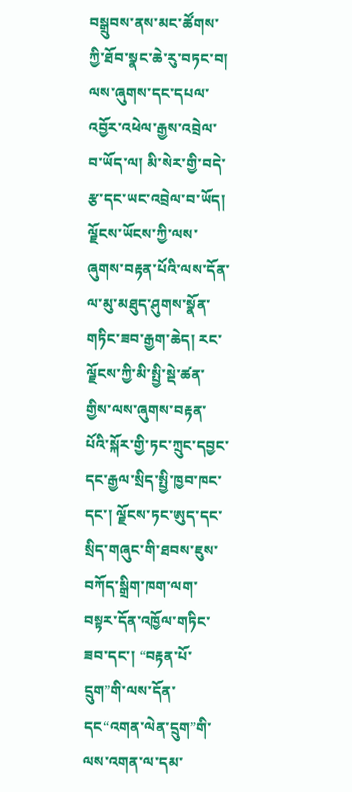བསྒྲུབས་ནས་མང་ཚོགས་ཀྱི་ཐོབ་སྣང་ཆེ་རུ་བཏང་བ།
ལས་ཞུགས་དང་དཔལ་འབྱོར་འཕེལ་རྒྱས་འབྲེལ་བ་ཡོད་ལ། མི་སེར་གྱི་བདེ་རྩ་དང་ཡང་འབྲེལ་བ་ཡོད། ལྗོངས་ཡོངས་ཀྱི་ལས་ཞུགས་བརྟན་པོའི་ལས་དོན་ལ་མུ་མཐུད་ཤུགས་སྣོན་གཏིང་ཟབ་རྒྱག་ཆེད། རང་ལྗོངས་ཀྱི་མི་སྤྱི་སྡེ་ཚན་གྱིས་ལས་ཞུགས་བརྟན་པོའི་སྐོར་གྱི་ཏང་ཀྲུང་དབྱང་དང་རྒྱལ་སྲིད་སྤྱི་ཁྱབ་ཁང་དང་། ལྗོངས་ཏང་ཨུད་དང་སྲིད་གཞུང་གི་ཐབས་ཇུས་བཀོད་སྒྲིག་ཁག་ལག་བསྟར་དོན་འཁྱོལ་གཏིང་ཟབ་དང་། “བརྟན་པོ་དྲུག”གི་ལས་དོན་དང“འགན་ལེན་དྲུག”གི་ལས་འགན་ལ་དམ་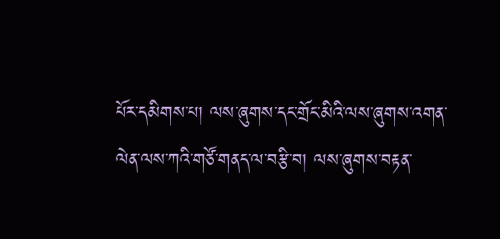པོར་དམིགས་པ། ལས་ཞུགས་དང་གྲོང་མིའི་ལས་ཞུགས་འགན་ལེན་ལས་ཀའི་གཙོ་གནད་ལ་བརྩི་བ། ལས་ཞུགས་བརྟན་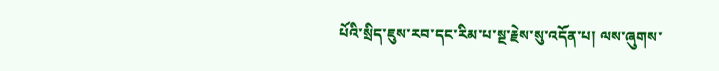པོའི་སྲིད་ཇུས་རབ་དང་རིམ་པ་སྔ་རྗེས་སུ་འདོན་པ། ལས་ཞུགས་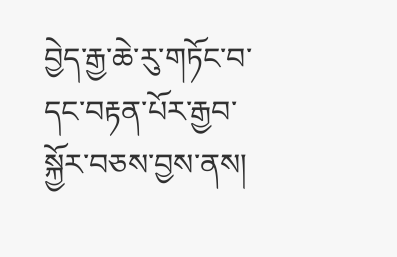བྱེད་རྒྱ་ཆེ་རུ་གཏོང་བ་དང་བརྟན་པོར་རྒྱབ་སྐྱོར་བཅས་བྱས་ནས།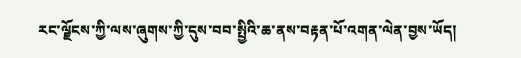རང་ལྗོངས་ཀྱི་ལས་ཞུགས་ཀྱི་དུས་བབ་སྤྱིའི་ཆ་ནས་བརྟན་པོ་འགན་ལེན་བྱས་ཡོད།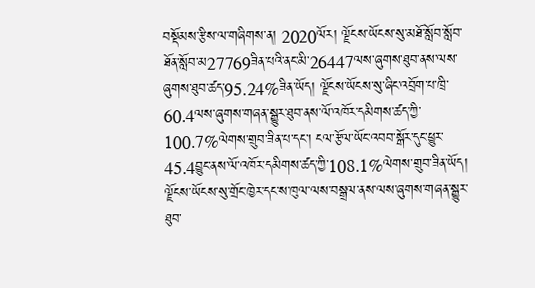བསྡོམས་རྩིས་ལ་གཞིགས་ན། 2020ལོར། ལྗོངས་ཡོངས་སུ་མཐོ་སློབ་སློབ་ཐོན་སློབ་མ27769ཟིན་པའི་ནང་མི་26447ལས་ཞུགས་ཐུབ་ནས་ལས་ཞུགས་ཐུབ་ཚད་95.24%ཟིན་ཡོད། ལྗོངས་ཡོངས་སུ་ཞིང་འབྲོག་པ་ཁྲི་60.4ལས་ཞུགས་གཞན་སྒྱུར་ཐུབ་ནས་ལོ་འཁོར་དམིགས་ཚད་ཀྱི་100.7%ལེགས་གྲུབ་ཟིན་པ་དང་། ངལ་རྩོལ་ཡོང་འབབ་སྒོར་དུང་ཕྱུར་45.4བྱུང་ནས་ལོ་འཁོར་དམིགས་ཚད་ཀྱི་108.1%ལེགས་གྲུབ་ཟིན་ཡོད། ལྗོངས་ཡོངས་སུ་གྲོང་ཁྱེར་དང་ས་ཁུལ་ལས་བསྒྲལ་ནས་ལས་ཞུགས་གཞན་སྒྱུར་ཐུབ་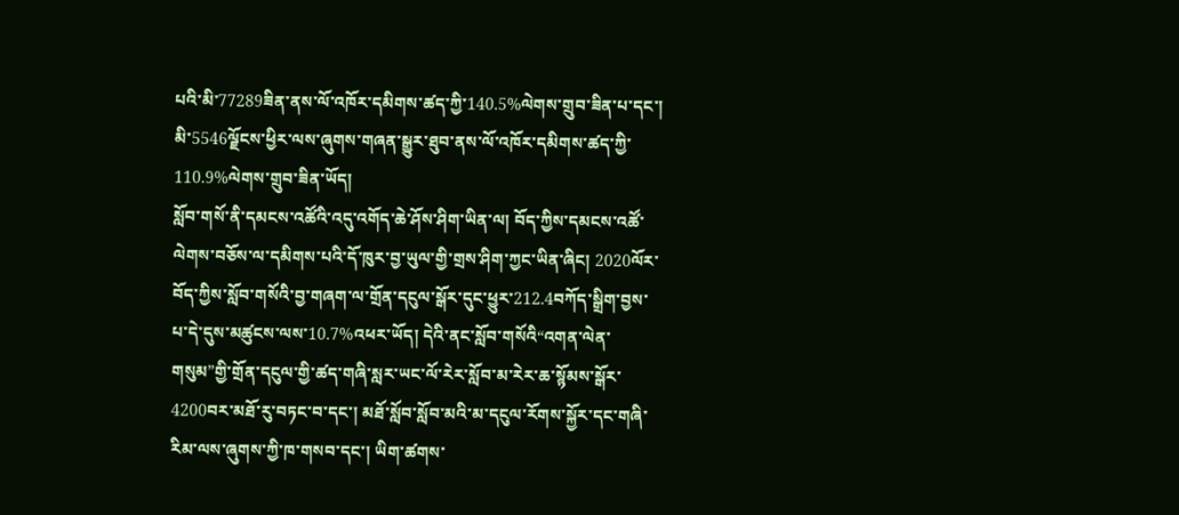པའི་མི་77289ཟིན་ནས་ལོ་འཁོར་དམིགས་ཚད་ཀྱི་140.5%ལེགས་གྲུབ་ཟིན་པ་དང་། མི་5546ལྗོངས་ཕྱིར་ལས་ཞུགས་གཞན་སྒྱུར་ཐུབ་ནས་ལོ་འཁོར་དམིགས་ཚད་ཀྱི་110.9%ལེགས་གྲུབ་ཟིན་ཡོད།
སློབ་གསོ་ནི་དམངས་འཚོའི་འདུ་འགོད་ཆེ་ཤོས་ཤིག་ཡིན་ལ། བོད་ཀྱིས་དམངས་འཚོ་ལེགས་བཅོས་ལ་དམིགས་པའི་དོ་ཁུར་བྱ་ཡུལ་གྱི་གྲས་ཤིག་ཀྱང་ཡིན་ཞིང། 2020ལོར་བོད་ཀྱིས་སློབ་གསོའི་བྱ་གཞག་ལ་གྲོན་དངུལ་སྒོར་དུང་ཕྱུར་212.4བཀོད་སྒྲིག་བྱས་པ་དེ་དུས་མཚུངས་ལས་10.7%འཕར་ཡོད། དེའི་ནང་སློབ་གསོའི“འགན་ལེན་གསུམ”གྱི་གྲོན་དངུལ་གྱི་ཚད་གཞི་སླར་ཡང་ལོ་རེར་སློབ་མ་རེར་ཆ་སྙོམས་སྒོར་4200བར་མཐོ་རུ་བཏང་བ་དང་། མཐོ་སློབ་སློབ་མའི་མ་དངུལ་རོགས་སྐྱོར་དང་གཞི་རིམ་ལས་ཞུགས་ཀྱི་ཁ་གསབ་དང་། ཡིག་ཚགས་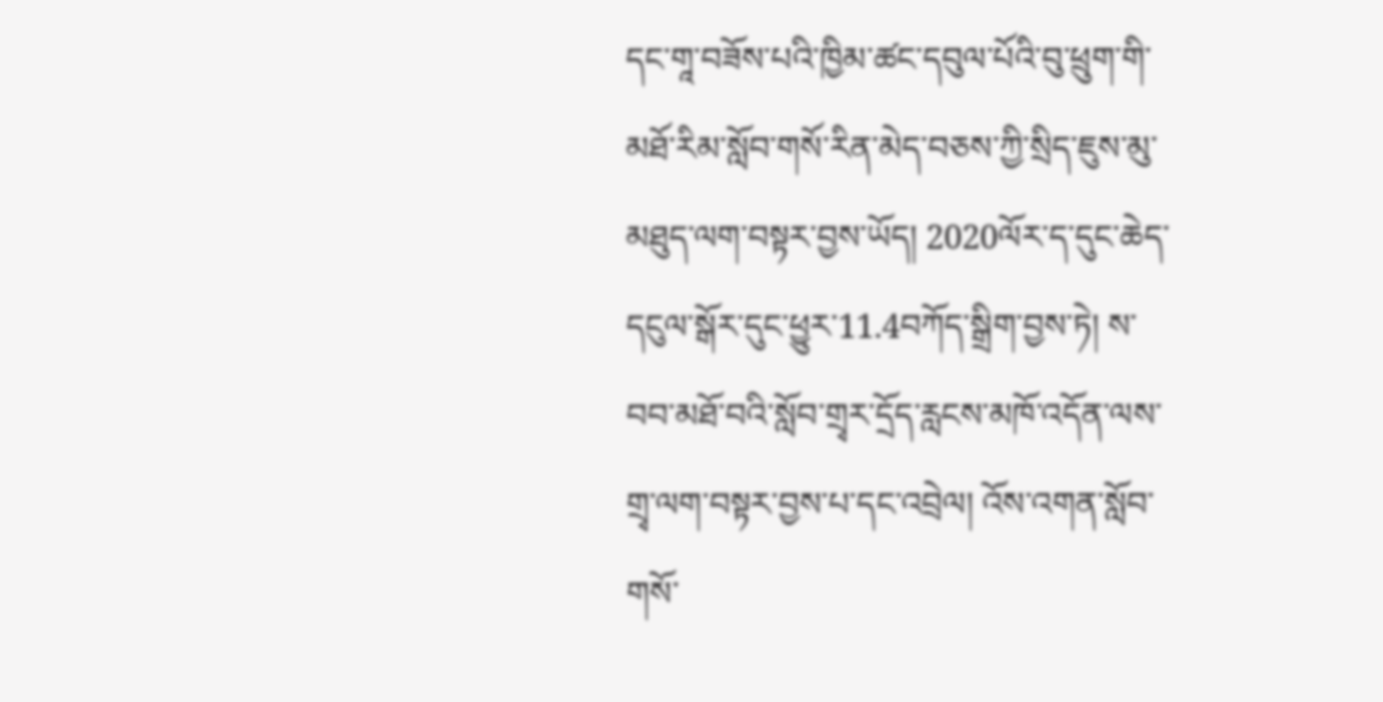དང་གཱ་བཟོས་པའི་ཁྱིམ་ཚང་དབུལ་པོའི་བུ་ཕྲུག་གི་མཐོ་རིམ་སློབ་གསོ་རིན་མེད་བཅས་ཀྱི་སྲིད་ཇུས་མུ་མཐུད་ལག་བསྟར་བྱས་ཡོད། 2020ལོར་ད་དུང་ཆེད་དངུལ་སྒོར་དུང་ཕྱུར་11.4བཀོད་སྒྲིག་བྱས་ཏེ། ས་བབ་མཐོ་བའི་སློབ་གྲྭར་དྲོད་རླངས་མཁོ་འདོན་ལས་གྲྭ་ལག་བསྟར་བྱས་པ་དང་འབྲེལ། འོས་འགན་སློབ་གསོ་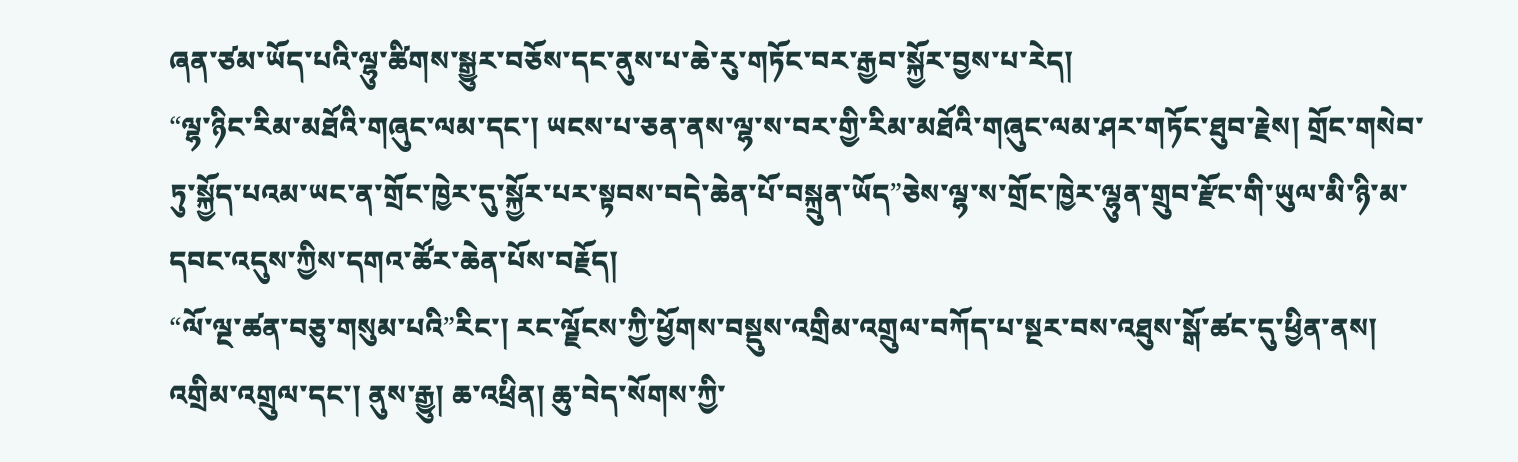ཞན་ཙམ་ཡོད་པའི་ལྷུ་ཚིགས་སྒྱུར་བཅོས་དང་ནུས་པ་ཆེ་རུ་གཏོང་བར་རྒྱབ་སྐྱོར་བྱས་པ་རེད།
“ལྷ་ཉིང་རིམ་མཐོའི་གཞུང་ལམ་དང་། ཡངས་པ་ཅན་ནས་ལྷ་ས་བར་གྱི་རིམ་མཐོའི་གཞུང་ལམ་ཤར་གཏོང་ཐུབ་རྗེས། གྲོང་གསེབ་ཏུ་སྐྱོད་པའམ་ཡང་ན་གྲོང་ཁྱེར་དུ་སྐྱོར་པར་སྟབས་བདེ་ཆེན་པོ་བསྐྲུན་ཡོད”ཅེས་ལྷ་ས་གྲོང་ཁྱེར་ལྷུན་གྲུབ་རྫོང་གི་ཡུལ་མི་ཉི་མ་དབང་འདུས་ཀྱིས་དགའ་ཚོར་ཆེན་པོས་བརྗོད།
“ལོ་ལྔ་ཚན་བཅུ་གསུམ་པའི”རིང་། རང་ལྗོངས་ཀྱི་ཕྱོགས་བསྡུས་འགྲིམ་འགྲུལ་བཀོད་པ་སྔར་བས་འཐུས་སྒོ་ཚང་དུ་ཕྱིན་ནས། འགྲིམ་འགྲུལ་དང་། ནུས་རྒྱུ། ཆ་འཕྲིན། ཆུ་བེད་སོགས་ཀྱི་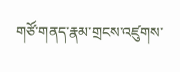གཙོ་གནད་རྣམ་གྲངས་འཛུགས་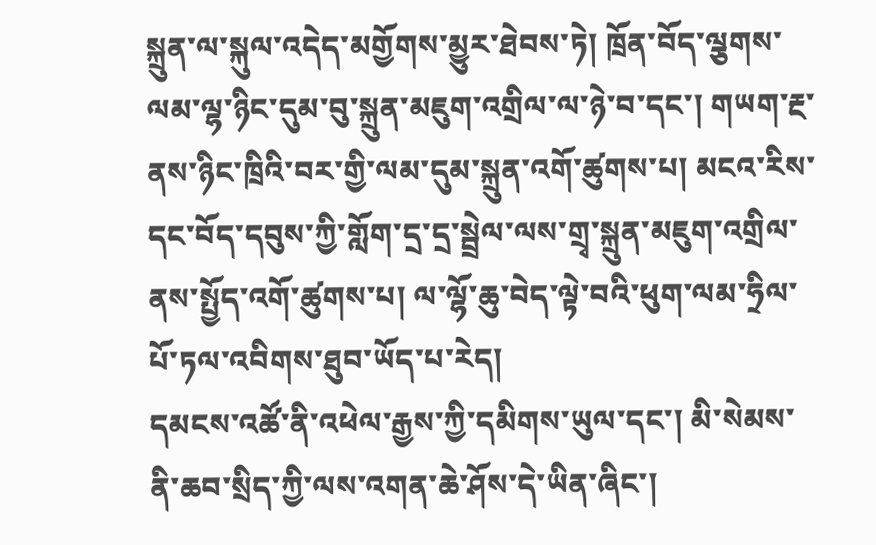སྐྲུན་ལ་སྐུལ་འདེད་མགྱོགས་མྱུར་ཐེབས་ཏེ། ཁྲོན་བོད་ལྕགས་ལམ་ལྷ་ཉིང་དུམ་བུ་སྐྲུན་མཇུག་འགྲིལ་ལ་ཉེ་བ་དང་། གཡག་རྔ་ནས་ཉིང་ཁྲིའི་བར་གྱི་ལམ་དུམ་སྐྲུན་འགོ་ཚུགས་པ། མངའ་རིས་དང་བོད་དབུས་ཀྱི་གློག་དྲ་དྲ་སྦྲེལ་ལས་གྲྭ་སྐྲུན་མཇུག་འགྲིལ་ནས་སྤྱོད་འགོ་ཚུགས་པ། ལ་ལྷོ་ཆུ་བེད་ལྟེ་བའི་ཕུག་ལམ་ཧྲིལ་པོ་ཏལ་འབིགས་ཐུབ་ཡོད་པ་རེད།
དམངས་འཚོ་ནི་འཕེལ་རྒྱས་ཀྱི་དམིགས་ཡུལ་དང་། མི་སེམས་ནི་ཆབ་སྲིད་ཀྱི་ལས་འགན་ཆེ་ཤོས་དེ་ཡིན་ཞིང་།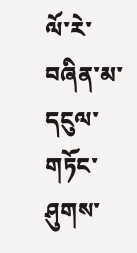ལོ་རེ་བཞིན་མ་དངུལ་གཏོང་ཤུགས་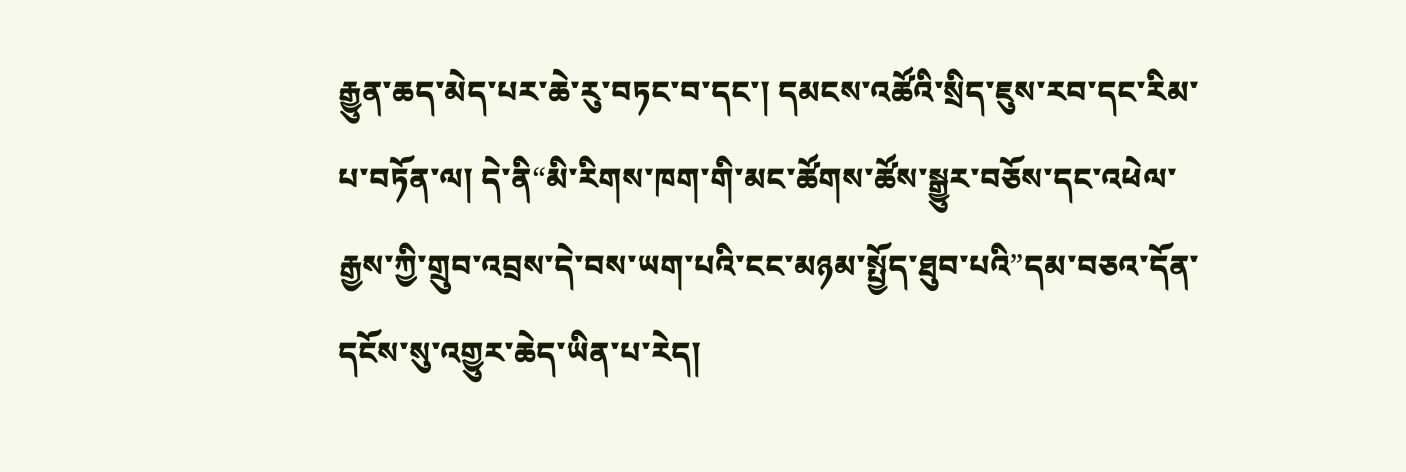རྒྱུན་ཆད་མེད་པར་ཆེ་རུ་བཏང་བ་དང་། དམངས་འཚོའི་སྲིད་ཇུས་རབ་དང་རིམ་པ་བཏོན་ལ། དེ་ནི“མི་རིགས་ཁག་གི་མང་ཚོགས་ཚོས་སྒྱུར་བཅོས་དང་འཕེལ་རྒྱས་ཀྱི་གྲུབ་འབྲས་དེ་བས་ཡག་པའི་ངང་མཉམ་སྤྱོད་ཐུབ་པའི”དམ་བཅའ་དོན་དངོས་སུ་འགྱུར་ཆེད་ཡིན་པ་རེད།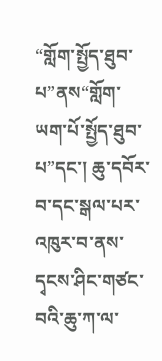“གློག་སྤྱོད་ཐུབ་པ”ནས“གློག་ཡག་པོ་སྤྱོད་ཐུབ་པ”དང་། ཆུ་དབོར་བ་དང་སྒལ་པར་འཁུར་བ་ནས་དྭངས་ཤིང་གཙང་བའི་ཆུ་ཀ་ལ་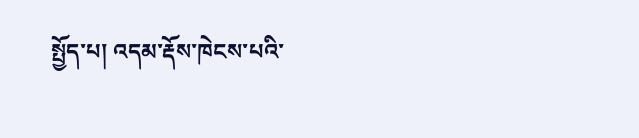སྤྱོད་པ། འདམ་རྡོས་ཁེངས་པའི་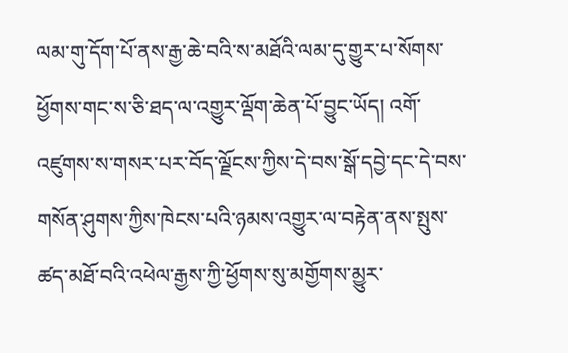ལམ་གུ་དོག་པོ་ནས་རྒྱ་ཆེ་བའི་ས་མཐོའི་ལམ་དུ་གྱུར་པ་སོགས་ཕྱོགས་གང་ས་ཅི་ཐད་ལ་འགྱུར་ལྡོག་ཆེན་པོ་བྱུང་ཡོད། འགོ་འཛུགས་ས་གསར་པར་བོད་ལྗོངས་ཀྱིས་དེ་བས་སྒོ་དབྱེ་དང་དེ་བས་གསོན་ཤུགས་ཀྱིས་ཁེངས་པའི་ཉམས་འགྱུར་ལ་བརྟེན་ནས་སྤུས་ཚད་མཐོ་བའི་འཕེལ་རྒྱས་ཀྱི་ཕྱོགས་སུ་མགྱོགས་མྱུར་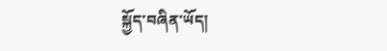སྐྱོད་བཞིན་ཡོད།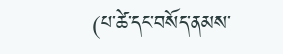(པ་ཚེ་དང་བསོད་ནམས་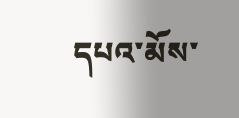དཔའ་མོས་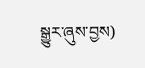སྒྱུར་ཞུས་བྱས)